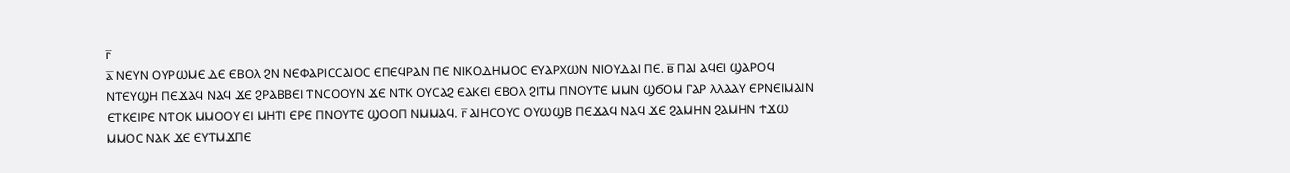ⲅ̅
ⲁ̅ ⲚⲈⲨⲚ ⲞⲨⲢⲰⲘⲈ ⲆⲈ ⲈⲂⲞⲖ ϨⲚ ⲚⲈⲪⲀⲢⲒⲤⲤⲀⲒⲞⲤ ⲈⲠⲈϤⲢⲀⲚ ⲠⲈ ⲚⲒⲔⲞⲆⲎⲘⲞⲤ ⲈⲨⲀⲢⲬⲰⲚ ⲚⲒⲞⲨⲆⲀⲒ ⲠⲈ. ⲃ̅ ⲠⲀⲒ ⲀϤⲈⲒ ϢⲀⲢⲞϤ ⲚⲦⲈⲨϢⲎ ⲠⲈϪⲀϤ ⲚⲀϤ ϪⲈ ϨⲢⲀⲂⲂⲈⲒ ⲦⲚⲤⲞⲞⲨⲚ ϪⲈ ⲚⲦⲔ ⲞⲨⲤⲀϨ ⲈⲀⲔⲈⲒ ⲈⲂⲞⲖ ϨⲒⲦⲘ ⲠⲚⲞⲨⲦⲈ ⲘⲘⲚ ϢϬⲞⲘ ⲄⲀⲢ ⲖⲖⲀⲀⲨ ⲈⲢⲚⲈⲒⲘⲀⲒⲚ ⲈⲦⲔⲈⲒⲢⲈ ⲚⲦⲞⲔ ⲘⲘⲞⲞⲨ ⲈⲒ ⲘⲎⲦⲒ ⲈⲢⲈ ⲠⲚⲞⲨⲦⲈ ϢⲞⲞⲠ ⲚⲘⲘⲀϤ. ⲅ̅ ⲀⲒⲎⲤⲞⲨⲤ ⲞⲨⲰϢⲂ ⲠⲈϪⲀϤ ⲚⲀϤ ϪⲈ ϨⲀⲘⲎⲚ ϨⲀⲘⲎⲚ ϮϪⲰ ⲘⲘⲞⲤ ⲚⲀⲔ ϪⲈ ⲈⲨⲦⲘϪⲠⲈ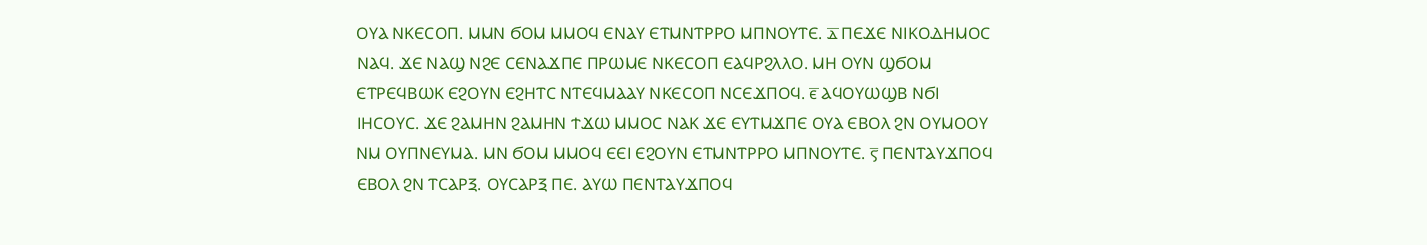ⲞⲨⲀ ⲚⲔⲈⲤⲞⲠ. ⲘⲘⲚ ϬⲞⲘ ⲘⲘⲞϤ ⲈⲚⲀⲨ ⲈⲦⲘⲚⲦⲢⲢⲞ ⲘⲠⲚⲞⲨⲦⲈ. ⲇ̅ ⲠⲈϪⲈ ⲚⲒⲔⲞⲆⲎⲘⲞⲤ ⲚⲀϤ. ϪⲈ ⲚⲀϢ ⲚϨⲈ ⲤⲈⲚⲀϪⲠⲈ ⲠⲢⲰⲘⲈ ⲚⲔⲈⲤⲞⲠ ⲈⲀϤⲢϨⲖⲖⲞ. ⲘⲎ ⲞⲨⲚ ϢϬⲞⲘ ⲈⲦⲢⲈϤⲂⲰⲔ ⲈϨⲞⲨⲚ ⲈϨⲎⲦⲤ ⲚⲦⲈϤⲘⲀⲀⲨ ⲚⲔⲈⲤⲞⲠ ⲚⲤⲈϪⲠⲞϤ. ⲉ̅ ⲀϤⲞⲨⲰϢⲂ ⲚϬⲒ ⲒⲎⲤⲞⲨⲤ. ϪⲈ ϨⲀⲘⲎⲚ ϨⲀⲘⲎⲚ ϮϪⲰ ⲘⲘⲞⲤ ⲚⲀⲔ ϪⲈ ⲈⲨⲦⲘϪⲠⲈ ⲞⲨⲀ ⲈⲂⲞⲖ ϨⲚ ⲞⲨⲘⲞⲞⲨ ⲚⲘ ⲞⲨⲠⲚⲈⲨⲘⲀ. ⲘⲚ ϬⲞⲘ ⲘⲘⲞϤ ⲈⲈⲒ ⲈϨⲞⲨⲚ ⲈⲦⲘⲚⲦⲢⲢⲞ ⲘⲠⲚⲞⲨⲦⲈ. ⲋ̅ ⲠⲈⲚⲦⲀⲨϪⲠⲞϤ ⲈⲂⲞⲖ ϨⲚ ⲦⲤⲀⲢⲜ. ⲞⲨⲤⲀⲢⲜ ⲠⲈ. ⲀⲨⲰ ⲠⲈⲚⲦⲀⲨϪⲠⲞϤ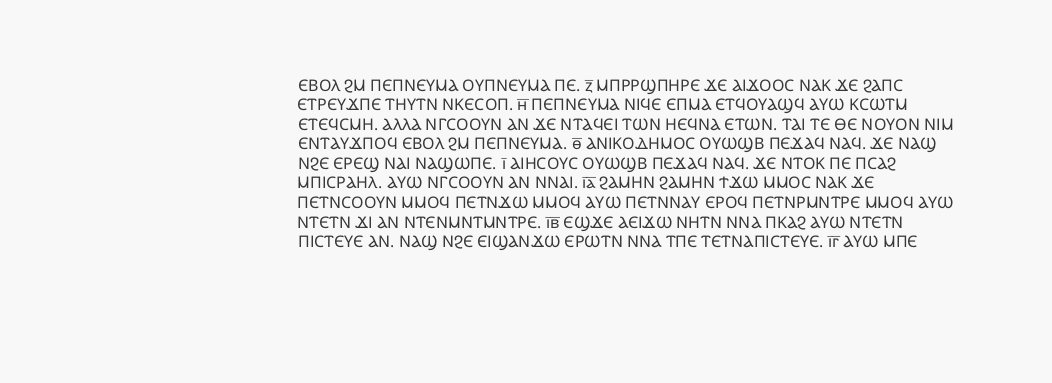ⲈⲂⲞⲖ ϨⲘ ⲠⲈⲠⲚⲈⲨⲘⲀ ⲞⲨⲠⲚⲈⲨⲘⲀ ⲠⲈ. ⲍ̅ ⲘⲠⲢⲢϢⲠⲎⲢⲈ ϪⲈ ⲀⲒϪⲞⲞⲤ ⲚⲀⲔ ϪⲈ ϨⲀⲠⲤ ⲈⲦⲢⲈⲨϪⲠⲈ ⲦⲎⲨⲦⲚ ⲚⲔⲈⲤⲞⲠ. ⲏ̅ ⲠⲈⲠⲚⲈⲨⲘⲀ ⲚⲒϤⲈ ⲈⲠⲘⲀ ⲈⲦϤⲞⲨⲀϢϤ ⲀⲨⲰ ⲔⲤⲰⲦⲘ ⲈⲦⲈϤⲤⲘⲎ. ⲀⲖⲖⲀ ⲚⲄⲤⲞⲞⲨⲚ ⲀⲚ ϪⲈ ⲚⲦⲀϤⲈⲒ ⲦⲰⲚ ⲎⲈϤⲚⲀ ⲈⲦⲰⲚ. ⲦⲀⲒ ⲦⲈ ⲐⲈ ⲚⲞⲨⲞⲚ ⲚⲒⲘ ⲈⲚⲦⲀⲨϪⲠⲞϤ ⲈⲂⲞⲖ ϨⲘ ⲠⲈⲠⲚⲈⲨⲘⲀ. ⲑ̅ ⲀⲚⲒⲔⲞⲆⲎⲘⲞⲤ ⲞⲨⲰϢⲂ ⲠⲈϪⲀϤ ⲚⲀϤ. ϪⲈ ⲚⲀϢ ⲚϨⲈ ⲈⲢⲈϢ ⲚⲀⲒ ⲚⲀϢⲰⲠⲈ. ⲓ̅ ⲀⲒⲎⲤⲞⲨⲤ ⲞⲨⲰϢⲂ ⲠⲈϪⲀϤ ⲚⲀϤ. ϪⲈ ⲚⲦⲞⲔ ⲠⲈ ⲠⲤⲀϨ ⲘⲠⲒⲤⲢⲀⲎⲖ. ⲀⲨⲰ ⲚⲄⲤⲞⲞⲨⲚ ⲀⲚ ⲚⲚⲀⲒ. ⲓ̅ⲁ̅ ϨⲀⲘⲎⲚ ϨⲀⲘⲎⲚ ϮϪⲰ ⲘⲘⲞⲤ ⲚⲀⲔ ϪⲈ ⲠⲈⲦⲚⲤⲞⲞⲨⲚ ⲘⲘⲞϤ ⲠⲈⲦⲚϪⲰ ⲘⲘⲞϤ ⲀⲨⲰ ⲠⲈⲦⲚⲚⲀⲨ ⲈⲢⲞϤ ⲠⲈⲦⲚⲢⲘⲚⲦⲢⲈ ⲘⲘⲞϤ ⲀⲨⲰ ⲚⲦⲈⲦⲚ ϪⲒ ⲀⲚ ⲚⲦⲈⲚⲘⲚⲦⲘⲚⲦⲢⲈ. ⲓ̅ⲃ̅ ⲈϢϪⲈ ⲀⲈⲒϪⲰ ⲚⲎⲦⲚ ⲚⲚⲀ ⲠⲔⲀϨ ⲀⲨⲰ ⲚⲦⲈⲦⲚ ⲠⲒⲤⲦⲈⲨⲈ ⲀⲚ. ⲚⲀϢ ⲚϨⲈ ⲈⲒϢⲀⲚϪⲰ ⲈⲢⲰⲦⲚ ⲚⲚⲀ ⲦⲠⲈ ⲦⲈⲦⲚⲀⲠⲒⲤⲦⲈⲨⲈ. ⲓ̅ⲅ̅ ⲀⲨⲰ ⲘⲠⲈ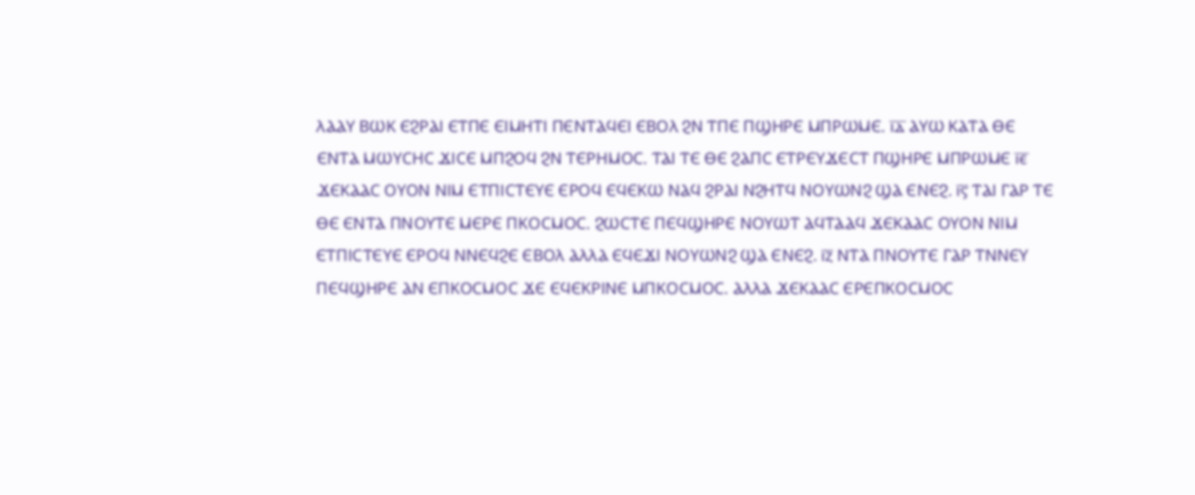ⲖⲀⲀⲨ ⲂⲰⲔ ⲈϨⲢⲀⲒ ⲈⲦⲠⲈ ⲈⲒⲘⲎⲦⲒ ⲠⲈⲚⲦⲀϤⲈⲒ ⲈⲂⲞⲖ ϨⲚ ⲦⲠⲈ ⲠϢⲎⲢⲈ ⲘⲠⲢⲰⲘⲈ. ⲓ̅ⲇ̅ ⲀⲨⲰ ⲔⲀⲦⲀ ⲐⲈ ⲈⲚⲦⲀ ⲘⲰⲨⲤⲎⲤ ϪⲒⲤⲈ ⲘⲠϨⲞϤ ϨⲚ ⲦⲈⲢⲎⲘⲞⲤ. ⲦⲀⲒ ⲦⲈ ⲐⲈ ϨⲀⲠⲤ ⲈⲦⲢⲈⲨϪⲈⲤⲦ ⲠϢⲎⲢⲈ ⲘⲠⲢⲰⲘⲈ ⲓ̅ⲉ̅ ϪⲈⲔⲀⲀⲤ ⲞⲨⲞⲚ ⲚⲒⲘ ⲈⲦⲠⲒⲤⲦⲈⲨⲈ ⲈⲢⲞϤ ⲈϤⲈⲔⲰ ⲚⲀϤ ϨⲢⲀⲒ ⲚϨⲎⲦϤ ⲚⲞⲨⲰⲚϨ ϢⲀ ⲈⲚⲈϨ. ⲓ̅ⲋ̅ ⲦⲀⲒ ⲄⲀⲢ ⲦⲈ ⲐⲈ ⲈⲚⲦⲀ ⲠⲚⲞⲨⲦⲈ ⲘⲈⲢⲈ ⲠⲔⲞⲤⲘⲞⲤ. ϨⲰⲤⲦⲈ ⲠⲈϤϢⲎⲢⲈ ⲚⲞⲨⲰⲦ ⲀϤⲦⲀⲀϤ ϪⲈⲔⲀⲀⲤ ⲞⲨⲞⲚ ⲚⲒⲘ ⲈⲦⲠⲒⲤⲦⲈⲨⲈ ⲈⲢⲞϤ ⲚⲚⲈϤϨⲈ ⲈⲂⲞⲖ ⲀⲖⲖⲀ ⲈϤⲈϪⲒ ⲚⲞⲨⲰⲚϨ ϢⲀ ⲈⲚⲈϨ. ⲓ̅ⲍ̅ ⲚⲦⲀ ⲠⲚⲞⲨⲦⲈ ⲄⲀⲢ ⲦⲚⲚⲈⲨ ⲠⲈϤϢⲎⲢⲈ ⲀⲚ ⲈⲠⲔⲞⲤⲘⲞⲤ ϪⲈ ⲈϤⲈⲔⲢⲒⲚⲈ ⲘⲠⲔⲞⲤⲘⲞⲤ. ⲀⲖⲖⲀ ϪⲈⲔⲀⲀⲤ ⲈⲢⲈⲠⲔⲞⲤⲘⲞⲤ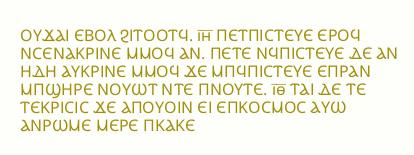ⲞⲨϪⲀⲒ ⲈⲂⲞⲖ ϨⲒⲦⲞⲞⲦϤ. ⲓ̅ⲏ̅ ⲠⲈⲦⲠⲒⲤⲦⲈⲨⲈ ⲈⲢⲞϤ ⲚⲤⲈⲚⲀⲔⲢⲒⲚⲈ ⲘⲘⲞϤ ⲀⲚ. ⲠⲈⲦⲈ ⲚϤⲠⲒⲤⲦⲈⲨⲈ ⲆⲈ ⲀⲚ ⲎⲆⲎ ⲀⲨⲔⲢⲒⲚⲈ ⲘⲘⲞϤ ϪⲈ ⲘⲠϤⲠⲒⲤⲦⲈⲨⲈ ⲈⲠⲢⲀⲚ ⲘⲠϢⲎⲢⲈ ⲚⲞⲨⲰⲦ ⲚⲦⲈ ⲠⲚⲞⲨⲦⲈ. ⲓ̅ⲑ̅ ⲦⲀⲒ ⲆⲈ ⲦⲈ ⲦⲈⲔⲢⲒⲤⲒⲤ ϪⲈ ⲀⲠⲞⲨⲞⲒⲚ ⲈⲒ ⲈⲠⲔⲞⲤⲘⲞⲤ ⲀⲨⲰ ⲀⲚⲢⲰⲘⲈ ⲘⲈⲢⲈ ⲠⲔⲀⲔⲈ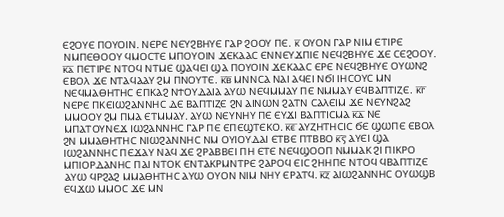ⲈϨⲞⲨⲈ ⲠⲞⲨⲞⲒⲚ. ⲚⲈⲢⲈ ⲚⲈⲨϨⲂⲎⲨⲈ ⲄⲀⲢ ϨⲞⲞⲨ ⲠⲈ. ⲕ̅ ⲞⲨⲞⲚ ⲄⲀⲢ ⲚⲒⲘ ⲈⲦⲒⲢⲈ ⲚⲘⲠⲈⲐⲞⲞⲨ ϤⲘⲞⲤⲦⲈ ⲘⲠⲞⲨⲞⲒⲚ ϪⲈⲔⲀⲀⲤ ⲈⲚⲚⲈⲨϪⲠⲒⲈ ⲚⲈϤϨⲂⲎⲨⲈ ϪⲈ ⲤⲈϨⲞⲞⲨ. ⲕ̅ⲁ̅ ⲠⲈⲦⲒⲢⲈ ⲚⲦⲞϤ ⲚⲦⲘⲈ ϢⲀϤⲈⲒ ϢⲀ ⲠⲞⲨⲞⲒⲚ ϪⲈⲔⲀⲀⲤ ⲈⲢⲈ ⲚⲈϤϨⲂⲎⲨⲈ ⲞⲨⲰⲚϨ ⲈⲂⲞⲖ ϪⲈ ⲚⲦⲀϤⲀⲀⲨ ϨⲘ ⲠⲚⲞⲨⲦⲈ. ⲕ̅ⲃ̅ ⲘⲚⲚⲤⲀ ⲚⲀⲒ ⲀϤⲈⲒ ⲚϬⲒ ⲒⲎⲤⲞⲨⲤ ⲘⲚ ⲚⲈϤⲘⲀⲐⲎⲦⲎⲤ ⲈⲠⲔⲀϨ ⲚϮⲞⲨⲆⲀⲒⲀ ⲀⲨⲰ ⲚⲈϤⲘⲘⲀⲨ ⲠⲈ ⲚⲘⲘⲀⲨ ⲈϤⲂⲀⲠⲦⲒⲌⲈ. ⲕ̅ⲅ̅ ⲚⲈⲢⲈ ⲠⲔⲈⲒⲰϨⲀⲚⲚⲎⲤ ⲆⲈ ⲂⲀⲠⲦⲒⲌⲈ ϨⲚ ⲀⲒⲚⲰⲚ ϨⲀⲦⲚ ⲤⲀⲖⲈⲒⲘ ϪⲈ ⲚⲈⲨⲚϨⲀϨ ⲘⲘⲞⲞⲨ ϨⲘ ⲠⲘⲀ ⲈⲦⲘⲘⲀⲨ. ⲀⲨⲰ ⲚⲈⲨⲚⲎⲨ ⲠⲈ ⲈⲨϪⲒ ⲂⲀⲠⲦⲒⲤⲘⲀ ⲕ̅ⲇ̅ ⲚⲈ ⲘⲠⲀⲦⲞⲨⲚⲈϪ ⲒⲰϨⲀⲚⲚⲎⲤ ⲄⲀⲢ ⲠⲈ ⲈⲠⲈϢⲦⲈⲔⲞ. ⲕ̅ⲉ̅ ⲀⲨⲌⲎⲦⲎⲤⲒⲤ ϬⲈ ϢⲰⲠⲈ ⲈⲂⲞⲖ ϨⲚ ⲘⲘⲀⲐⲎⲦⲎⲤ ⲚⲒⲰϨⲀⲚⲚⲎⲤ ⲚⲘ ⲞⲨⲒⲞⲨⲆⲀⲒ ⲈⲦⲂⲈ ⲠⲦⲂⲂⲞ ⲕ̅ⲋ̅ ⲀⲨⲈⲒ ϢⲀ ⲒⲰϨⲀⲚⲚⲎⲤ ⲠⲈϪⲀⲨ ⲚⲀϤ ϪⲈ ϨⲢⲀⲂⲂⲈⲒ ⲠⲎ ⲈⲦⲈ ⲚⲈϤϢⲞⲞⲠ ⲚⲘⲘⲀⲔ ϨⲒ ⲠⲒⲔⲢⲞ ⲘⲠⲒⲞⲢⲆⲀⲚⲎⲤ ⲠⲀⲒ ⲚⲦⲞⲔ ⲈⲚⲦⲀⲔⲢⲘⲚⲦⲢⲈ ϨⲀⲢⲞϤ ⲈⲒⲤ ϨⲎⲎⲠⲈ ⲚⲦⲞϤ ϤⲂⲀⲠⲦⲒⲌⲈ ⲀⲨⲰ ϤⲢϨⲀϨ ⲘⲘⲀⲐⲎⲦⲎⲤ ⲀⲨⲰ ⲞⲨⲞⲚ ⲚⲒⲘ ⲚⲎⲨ ⲈⲢⲀⲦϤ. ⲕ̅ⲍ̅ ⲀⲒⲰϨⲀⲚⲚⲎⲤ ⲞⲨⲰϢⲂ ⲈϤϪⲰ ⲘⲘⲞⲤ ϪⲈ ⲘⲚ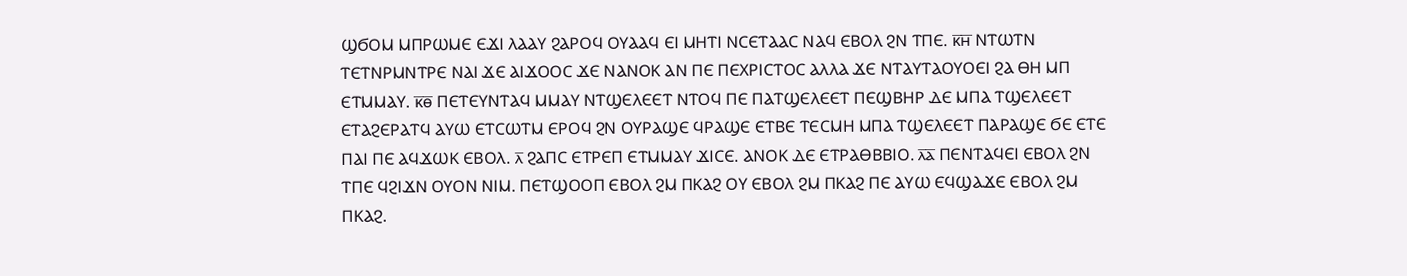ϢϬⲞⲘ ⲘⲠⲢⲰⲘⲈ ⲈϪⲒ ⲖⲀⲀⲨ ϨⲀⲢⲞϤ ⲞⲨⲀⲀϤ ⲈⲒ ⲘⲎⲦⲒ ⲚⲤⲈⲦⲀⲀⲤ ⲚⲀϤ ⲈⲂⲞⲖ ϨⲚ ⲦⲠⲈ. ⲕ̅ⲏ̅ ⲚⲦⲰⲦⲚ ⲦⲈⲦⲚⲢⲘⲚⲦⲢⲈ ⲚⲀⲒ ϪⲈ ⲀⲒϪⲞⲞⲤ ϪⲈ ⲚⲀⲚⲞⲔ ⲀⲚ ⲠⲈ ⲠⲈⲬⲢⲒⲤⲦⲞⲤ ⲀⲖⲖⲀ ϪⲈ ⲚⲦⲀⲨⲦⲀⲞⲨⲞⲈⲒ ϨⲀ ⲐⲎ ⲘⲠ ⲈⲦⲘⲘⲀⲨ. ⲕ̅ⲑ̅ ⲠⲈⲦⲈⲨⲚⲦⲀϤ ⲘⲘⲀⲨ ⲚⲦϢⲈⲖⲈⲈⲦ ⲚⲦⲞϤ ⲠⲈ ⲠⲀⲦϢⲈⲖⲈⲈⲦ ⲠⲈϢⲂⲎⲢ ⲆⲈ ⲘⲠⲀ ⲦϢⲈⲖⲈⲈⲦ ⲈⲦⲀϨⲈⲢⲀⲦϤ ⲀⲨⲰ ⲈⲦⲤⲰⲦⲘ ⲈⲢⲞϤ ϨⲚ ⲞⲨⲢⲀϢⲈ ϤⲢⲀϢⲈ ⲈⲦⲂⲈ ⲦⲈⲤⲘⲎ ⲘⲠⲀ ⲦϢⲈⲖⲈⲈⲦ ⲠⲀⲢⲀϢⲈ ϬⲈ ⲈⲦⲈ ⲠⲀⲒ ⲠⲈ ⲀϤϪⲰⲔ ⲈⲂⲞⲖ. ⲗ̅ ϨⲀⲠⲤ ⲈⲦⲢⲈⲠ ⲈⲦⲘⲘⲀⲨ ϪⲒⲤⲈ. ⲀⲚⲞⲔ ⲆⲈ ⲈⲦⲢⲀⲐⲂⲂⲒⲞ. ⲗ̅ⲁ̅ ⲠⲈⲚⲦⲀϤⲈⲒ ⲈⲂⲞⲖ ϨⲚ ⲦⲠⲈ ϤϨⲒϪⲚ ⲞⲨⲞⲚ ⲚⲒⲘ. ⲠⲈⲦϢⲞⲞⲠ ⲈⲂⲞⲖ ϨⲘ ⲠⲔⲀϨ ⲞⲨ ⲈⲂⲞⲖ ϨⲘ ⲠⲔⲀϨ ⲠⲈ ⲀⲨⲰ ⲈϤϢⲀϪⲈ ⲈⲂⲞⲖ ϨⲘ ⲠⲔⲀϨ.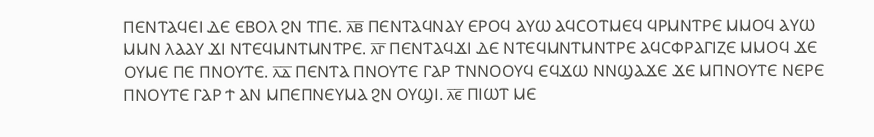ⲠⲈⲚⲦⲀϤⲈⲒ ⲆⲈ ⲈⲂⲞⲖ ϨⲚ ⲦⲠⲈ. ⲗ̅ⲃ̅ ⲠⲈⲚⲦⲀϤⲚⲀⲨ ⲈⲢⲞϤ ⲀⲨⲰ ⲀϤⲤⲞⲦⲘⲈϤ ϤⲢⲘⲚⲦⲢⲈ ⲘⲘⲞϤ ⲀⲨⲰ ⲘⲘⲚ ⲖⲀⲀⲨ ϪⲒ ⲚⲦⲈϤⲘⲚⲦⲘⲚⲦⲢⲈ. ⲗ̅ⲅ̅ ⲠⲈⲚⲦⲀϤϪⲒ ⲆⲈ ⲚⲦⲈϤⲘⲚⲦⲘⲚⲦⲢⲈ ⲀϤⲤⲪⲢⲀⲄⲒⲌⲈ ⲘⲘⲞϤ ϪⲈ ⲞⲨⲘⲈ ⲠⲈ ⲠⲚⲞⲨⲦⲈ. ⲗ̅ⲇ̅ ⲠⲈⲚⲦⲀ ⲠⲚⲞⲨⲦⲈ ⲄⲀⲢ ⲦⲚⲚⲞⲞⲨϤ ⲈϤϪⲰ ⲚⲚϢⲀϪⲈ ϪⲈ ⲘⲠⲚⲞⲨⲦⲈ ⲚⲈⲢⲈ ⲠⲚⲞⲨⲦⲈ ⲄⲀⲢ Ϯ ⲀⲚ ⲘⲠⲈⲠⲚⲈⲨⲘⲀ ϨⲚ ⲞⲨϢⲒ. ⲗ̅ⲉ̅ ⲠⲒⲰⲦ ⲘⲈ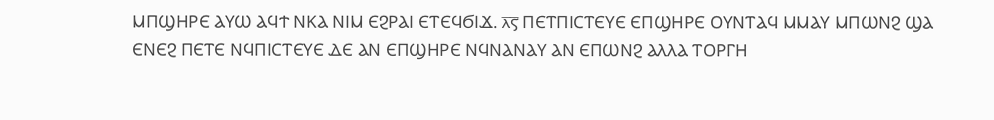ⲘⲠϢⲎⲢⲈ ⲀⲨⲰ ⲀϤϮ ⲚⲔⲀ ⲚⲒⲘ ⲈϨⲢⲀⲒ ⲈⲦⲈϤϬⲒϪ. ⲗ̅ⲋ̅ ⲠⲈⲦⲠⲒⲤⲦⲈⲨⲈ ⲈⲠϢⲎⲢⲈ ⲞⲨⲚⲦⲀϤ ⲘⲘⲀⲨ ⲘⲠⲰⲚϨ ϢⲀ ⲈⲚⲈϨ ⲠⲈⲦⲈ ⲚϤⲠⲒⲤⲦⲈⲨⲈ ⲆⲈ ⲀⲚ ⲈⲠϢⲎⲢⲈ ⲚϤⲚⲀⲚⲀⲨ ⲀⲚ ⲈⲠⲰⲚϨ ⲀⲖⲖⲀ ⲦⲞⲢⲄⲎ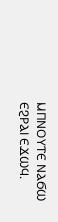ⲘⲠⲚⲞⲨⲦⲈ ⲚⲀϬⲰ ⲈϨⲢⲀⲒ ⲈϪⲰϤ.